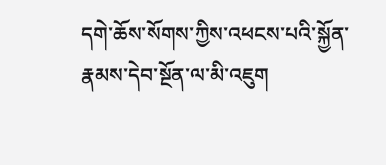དགེ་ཆོས་སོགས་ཀྱིས་འཕངས་པའི་སྐྱོན་རྣམས་དེབ་སྔོན་ལ་མི་འཇུག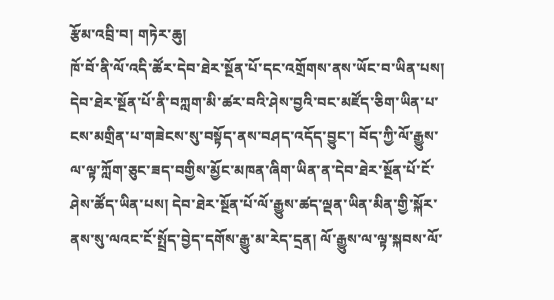རྩོམ་འབྲི་བ། གཏེར་ཆུ།
ཁོ་བོ་ནི་ལོ་འདི་ཚོར་དེབ་ཐེར་སྔོན་པོ་དང་འགྲོགས་ནས་ཡོང་བ་ཡིན་པས། དེབ་ཐེར་སྔོན་པོ་ནི་བཀླག་མི་ཚར་བའི་ཤེས་བྱའི་བང་མཛོད་ཅིག་ཡིན་པ་ངས་མགྲིན་པ་གཟེངས་སུ་བསྟོད་ནས་བཤད་འདོད་བྱུང་། བོད་ཀྱི་ལོ་རྒྱུས་ལ་ལྟ་ཀློག་ཅུང་ཟད་བགྱིས་མྱོང་མཁན་ཞིག་ཡིན་ན་དེབ་ཐེར་སྔོན་པོ་ངོ་ཤེས་ཚོད་ཡིན་པས། དེབ་ཐེར་སྔོན་པོ་ལོ་རྒྱུས་ཚད་ལྡན་ཡིན་མིན་གྱི་སྐོར་ནས་སུ་ལའང་ངོ་སྤྲོད་བྱེད་དགོས་རྒྱུ་མ་རེད་དྲན། ལོ་རྒྱུས་ལ་ལྟ་སྐབས་ལོ་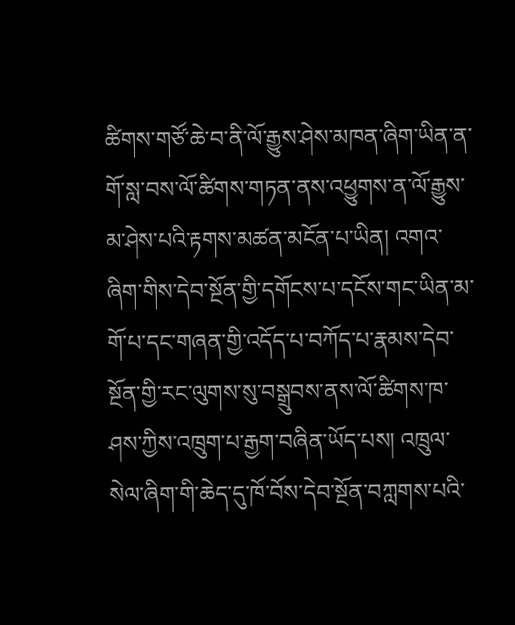ཚིགས་གཙོ་ཆེ་བ་ནི་ལོ་རྒྱུས་ཤེས་མཁན་ཞིག་ཡིན་ན་གོ་སླ་བས་ལོ་ཚིགས་གཏན་ནས་འཕྱུགས་ན་ལོ་རྒྱུས་མ་ཤེས་པའི་རྟགས་མཚན་མངོན་པ་ཡིན། འགའ་ཞིག་གིས་དེབ་སྔོན་གྱི་དགོངས་པ་དངོས་གང་ཡིན་མ་གོ་པ་དང་གཞན་གྱི་འདོད་པ་བཀོད་པ་རྣམས་དེབ་སྔོན་གྱི་རང་ལུགས་སུ་བསྒྲུབས་ནས་ལོ་ཚིགས་ཁ་ཤས་ཀྱིས་འཁྲུག་པ་རྒྱག་བཞིན་ཡོད་པས། འཁྲུལ་སེལ་ཞིག་གི་ཆེད་དུ་ཁོ་བོས་དེབ་སྔོན་བཀླགས་པའི་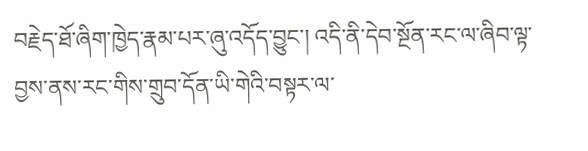བརྗེད་ཐོ་ཞིག་ཁྱེད་རྣམ་པར་ཞུ་འདོད་བྱུང་། འདི་ནི་དེབ་སྔོན་རང་ལ་ཞིབ་ལྟ་བྱས་ནས་རང་གིས་གྲུབ་དོན་ཡི་གེའི་བསྟར་ལ་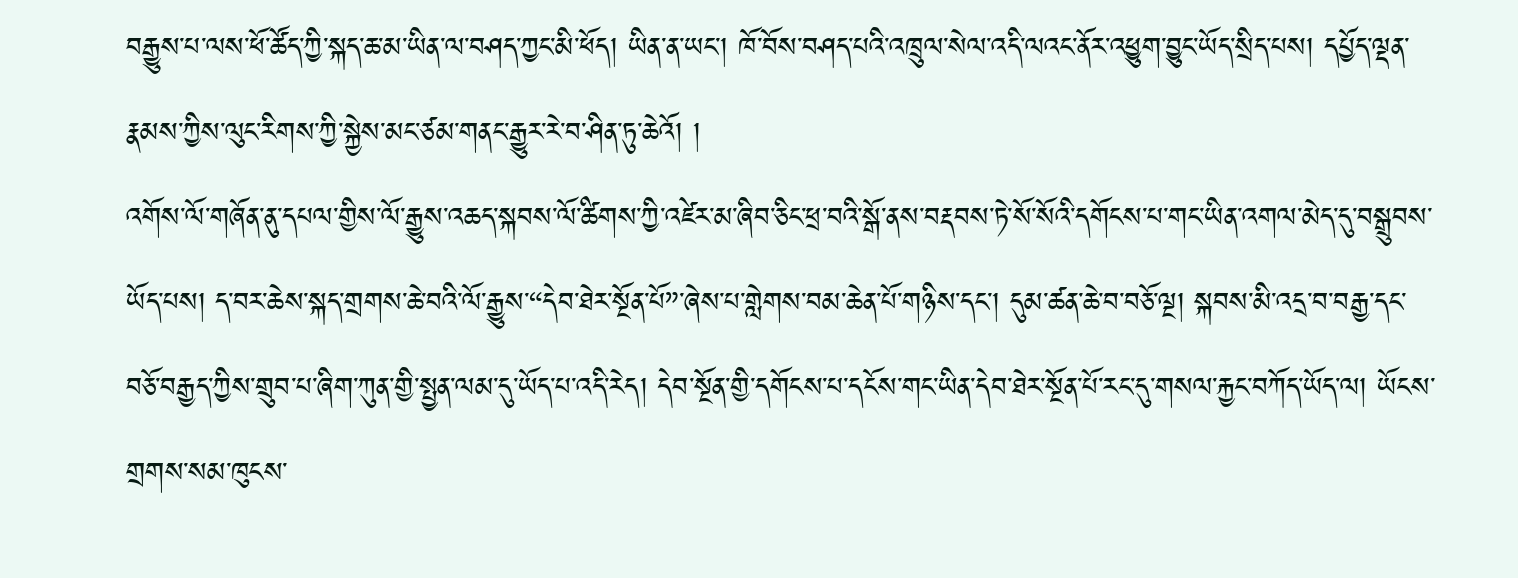བརྒྱུས་པ་ལས་ཕོ་ཚོད་ཀྱི་སྐད་ཆ་མ་ཡིན་ལ་བཤད་ཀྱང་མི་ཕོད། ཡིན་ན་ཡང་། ཁོ་བོས་བཤད་པའི་འཁྲུལ་སེལ་འདི་ལའང་ནོར་འཕྱུག་བྱུང་ཡོད་སྲིད་པས། དཔྱོད་ལྡན་རྣམས་ཀྱིས་ལུང་རིགས་ཀྱི་སྐྱེས་མང་ཙམ་གནང་རྒྱུར་རེ་བ་ཤིན་ཏུ་ཆེའོ། །
འགོས་ལོ་གཞོན་ནུ་དཔལ་གྱིས་ལོ་རྒྱུས་འཆད་སྐབས་ལོ་ཚིགས་ཀྱི་འཛེར་མ་ཞིབ་ཅིང་ཕྲ་བའི་སྒོ་ནས་བརྡབས་ཏེ་སོ་སོའི་དགོངས་པ་གང་ཡིན་འགལ་མེད་དུ་བསྒྲུབས་ཡོད་པས། ད་བར་ཆེས་སྐད་གྲགས་ཆེ་བའི་ལོ་རྒྱུས་“དེབ་ཐེར་སྔོན་པོ”་ཞེས་པ་གླེགས་བམ་ཆེན་པོ་གཉིས་དང་། དུམ་ཚན་ཆེ་བ་བཅོ་ལྔ། སྐབས་མི་འདྲ་བ་བརྒྱ་དང་བཅོ་བརྒྱད་ཀྱིས་གྲུབ་པ་ཞིག་ཀུན་གྱི་སྤྱན་ལམ་དུ་ཡོད་པ་འདི་རེད། དེབ་སྔོན་གྱི་དགོངས་པ་དངོས་གང་ཡིན་དེབ་ཐེར་སྔོན་པོ་རང་དུ་གསལ་རྐྱང་བཀོད་ཡོད་ལ། ཡོངས་གྲགས་སམ་ཁུངས་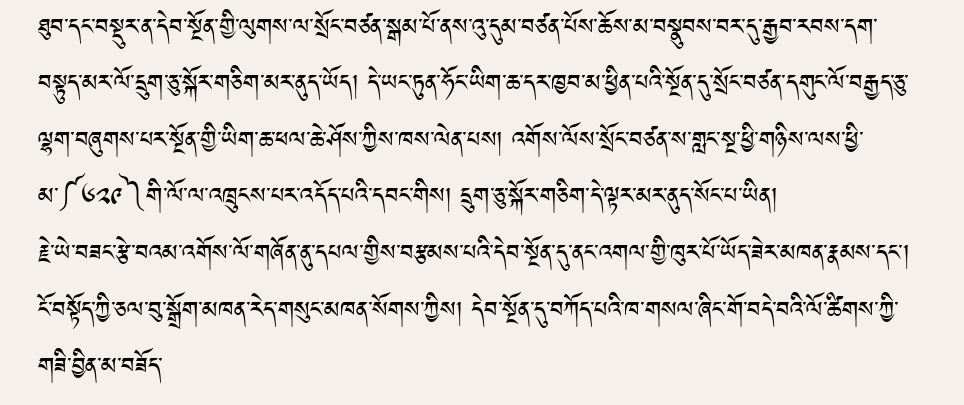ཐུབ་དང་བསྡུར་ན་དེབ་སྔོན་གྱི་ལུགས་ལ་སྲོང་བཙན་སྒམ་པོ་ནས་འུ་དུམ་བཙན་པོས་ཆོས་མ་བསྣུབས་བར་དུ་རྒྱབ་རབས་དག་བསྟུད་མར་ལོ་དྲུག་ཅུ་སྐོར་གཅིག་མར་ནུད་ཡོད། དེ་ཡང་ཏུན་ཧོང་ཡིག་ཆ་དར་ཁྱབ་མ་ཕྱིན་པའི་སྔོན་དུ་སྲོང་བཙན་དགུང་ལོ་བརྒྱད་ཅུ་ལྷག་བཞུགས་པར་སྔོན་གྱི་ཡིག་ཆ་ཕལ་ཆེ་ཤོས་ཀྱིས་ཁས་ལེན་པས། འགོས་ལོས་སྲོང་བཙན་ས་གླང་སྔ་ཕྱི་གཉིས་ལས་ཕྱི་མ་༼༦༢༩༽གི་ལོ་ལ་འཁྲུངས་པར་འདོད་པའི་དབང་གིས། དྲུག་ཅུ་སྐོར་གཅིག་དེ་ལྟར་མར་ནུད་སོང་པ་ཡིན།
རྗེ་ཡེ་བཟང་རྩེ་བའམ་འགོས་ལོ་གཞོན་ནུ་དཔལ་གྱིས་བརྩམས་པའི་དེབ་སྔོན་དུ་ནང་འགལ་གྱི་ཁུར་པོ་ཡོད་ཟེར་མཁན་རྣམས་དང་། ངོ་བསྟོད་ཀྱི་ཅལ་བུ་སྒྲོག་མཁན་རེད་གསུང་མཁན་སོགས་ཀྱིས། དེབ་སྔོན་དུ་བཀོད་པའི་ཁ་གསལ་ཞིང་གོ་བདེ་བའི་ལོ་ཚིགས་ཀྱི་གཟི་བྱིན་མ་བཟོད་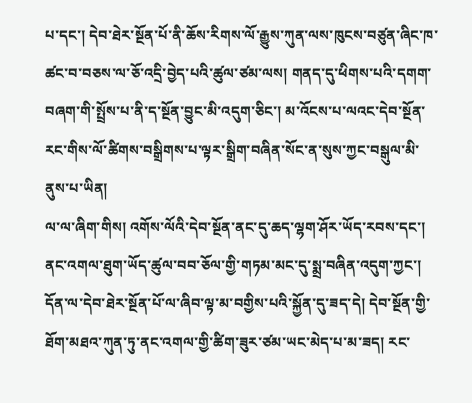པ་དང་། དེབ་ཐེར་སྔོན་པོ་ནི་ཆོས་རིགས་ལོ་རྒྱུས་ཀུན་ལས་ཁུངས་བཙུན་ཞིང་ཁ་ཚང་བ་བཅས་ལ་ཅོ་འདྲི་བྱེད་པའི་ཚུལ་ཙམ་ལས། གནད་དུ་ཕིགས་པའི་དགག་བཞག་གི་སྤྲོས་པ་ནི་ད་སྔོན་བྱུང་མི་འདུག་ཅིང་། མ་འོངས་པ་ལའང་དེབ་སྔོན་རང་གིས་ལོ་ཚིགས་བསྒྲིགས་པ་ལྟར་སྒྲིག་བཞིན་སོང་ན་སུས་ཀྱང་བསྒུལ་མི་ནུས་པ་ཡིན།
ལ་ལ་ཞིག་གིས། འགོས་ལོའི་དེབ་སྔོན་ནང་དུ་ཆད་ལྷག་ཤོར་ཡོད་རབས་དང་། ནང་འགལ་ཐུག་ཡོད་ཚུལ་བབ་ཅོལ་གྱི་གཏམ་མང་དུ་སྨྲ་བཞིན་འདུག་ཀྱང་། དོན་ལ་དེབ་ཐེར་སྔོན་པོ་ལ་ཞིབ་ལྟ་མ་བགྱིས་པའི་སྐྱོན་དུ་ཟད་དེ། དེབ་སྔོན་གྱི་ཐོག་མཐའ་ཀུན་ཏུ་ནང་འགལ་གྱི་ཚིག་ཟུར་ཙམ་ཡང་མེད་པ་མ་ཟད། རང་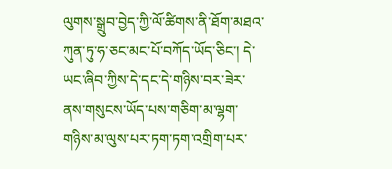ལུགས་སྒྲུབ་བྱེད་ཀྱི་ལོ་ཚིགས་ནི་ཐོག་མཐའ་ཀུན་ཏུ་ཧ་ཅང་མང་པོ་བཀོད་ཡོད་ཅིང་། དེ་ཡང་ཞིབ་ཀྱིས་དེ་དང་དེ་གཉིས་བར་ཟེར་ནས་གསུངས་ཡོད་པས་གཅིག་མ་ལྷག་གཉིས་མ་ལུས་པར་ཏག་ཏག་འགྲིག་པར་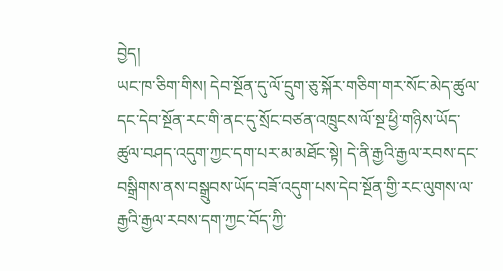བྱེད།
ཡང་ཁ་ཅིག་གིས། དེབ་སྔོན་དུ་ལོ་དྲུག་ཅུ་སྐོར་གཅིག་གར་སོང་མེད་ཚུལ་དང་དེབ་སྔོན་རང་གི་ནང་དུ་སྲོང་བཙན་འཁྲུངས་ལོ་སྔ་ཕྱི་གཉིས་ཡོད་ཚུལ་བཤད་འདུག་ཀྱང་དག་པར་མ་མཐོང་སྟེ། དེ་ནི་རྒྱའི་རྒྱལ་རབས་དང་བསྒྲིགས་ནས་བསྒྲུབས་ཡོད་བཟོ་འདུག་པས་དེབ་སྔོན་གྱི་རང་ལུགས་ལ་རྒྱའི་རྒྱལ་རབས་དག་ཀྱང་བོད་ཀྱི་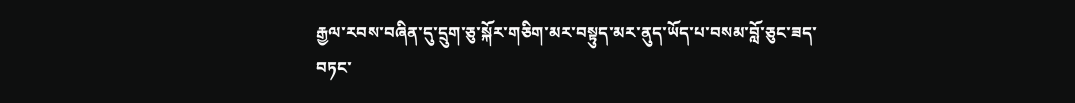རྒྱལ་རབས་བཞིན་དུ་དྲུག་ཅུ་སྐོར་གཅིག་མར་བསྟུད་མར་ནུད་ཡོད་པ་བསམ་བློ་ཅུང་ཟད་བཏང་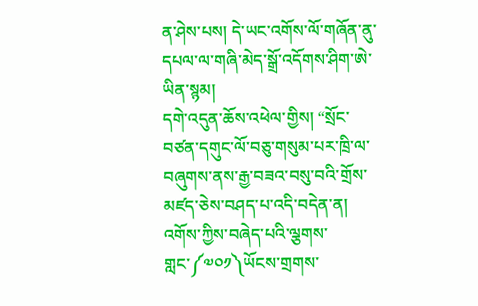ན་ཤེས་པས། དེ་ཡང་འགོས་ལོ་གཞོན་ནུ་དཔལ་ལ་གཞི་མེད་སྒྲོ་འདོགས་ཤིག་ཨེ་ཡིན་སྙམ།
དགེ་འདུན་ཆོས་འཕེལ་གྱིས། “སྲོང་བཙན་དགུང་ལོ་བཅུ་གསུམ་པར་ཁྲི་ལ་བཞུགས་ནས་རྒྱ་བཟའ་བསུ་བའི་གྲོས་མཛད་ཅེས་བཤད་པ་འདི་བདེན་ན། འགོས་ཀྱིས་བཞེད་པའི་ལྕགས་གླང་༼༧༠༡༽ཡོངས་གྲགས་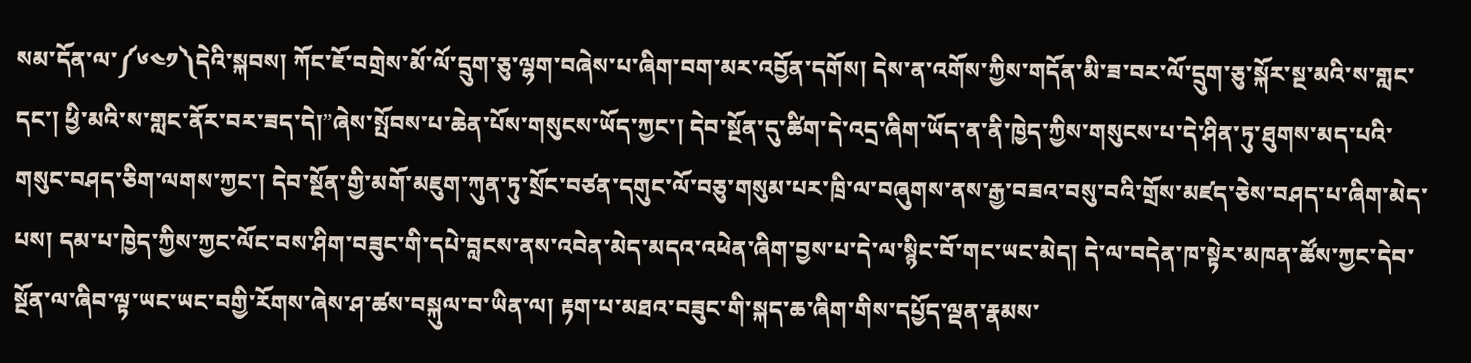སམ་དོན་ལ་༼༦༤༡༽དེའི་སྐབས། ཀོང་ཇོ་བགྲེས་མོ་ལོ་དྲུག་ཅུ་ལྷག་བཞེས་པ་ཞིག་བག་མར་འབྱོན་དགོས། དེས་ན་འགོས་ཀྱིས་གདོན་མི་ཟ་བར་ལོ་དྲུག་ཅུ་སྐོར་སྔ་མའི་ས་གླང་དང་། ཕྱི་མའི་ས་གླང་ནོར་བར་ཟད་དེ།”ཞེས་སྤོབས་པ་ཆེན་པོས་གསུངས་ཡོད་ཀྱང་། དེབ་སྔོན་དུ་ཚིག་དེ་འདྲ་ཞིག་ཡོད་ན་ནི་ཁྱེད་ཀྱིས་གསུངས་པ་དེ་ཤིན་ཏུ་ཐུགས་མད་པའི་གསུང་བཤད་ཅིག་ལགས་ཀྱང་། དེབ་སྔོན་གྱི་མགོ་མཇུག་ཀུན་ཏུ་སྲོང་བཙན་དགུང་ལོ་བཅུ་གསུམ་པར་ཁྲི་ལ་བཞུགས་ནས་རྒྱ་བཟའ་བསུ་བའི་གྲོས་མཛད་ཅེས་བཤད་པ་ཞིག་མེད་པས། དམ་པ་ཁྱེད་ཀྱིས་ཀྱང་ལོང་བས་ཤིག་བཟུང་གི་དཔེ་བླངས་ནས་འབེན་མེད་མདའ་འཕེན་ཞིག་བྱས་པ་དེ་ལ་སྙིང་བོ་གང་ཡང་མེད། དེ་ལ་བདེན་ཁ་སྟེར་མཁན་ཚོས་ཀྱང་དེབ་སྔོན་ལ་ཞིབ་ལྟ་ཡང་ཡང་བགྱི་རོགས་ཞེས་ཤ་ཚས་བསྐུལ་བ་ཡིན་ལ། རྟག་པ་མཐའ་བཟུང་གི་སྐད་ཆ་ཞིག་གིས་དཔྱོད་ལྡན་རྣམས་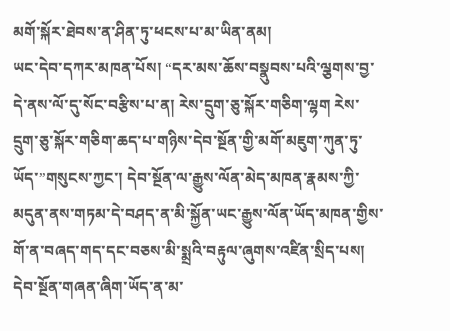མགོ་སྐོར་ཐེབས་ན་ཤིན་ཏུ་ཕངས་པ་མ་ཡིན་ནམ།
ཡང་དེབ་དཀར་མཁན་པོས། “དར་མས་ཆོས་བསྣུབས་པའི་ལྕགས་བྱ་དེ་ནས་ལོ་དུ་སོང་བརྩིས་པ་ན། རེས་དྲུག་ཅུ་སྐོར་གཅིག་ལྷག རེས་དྲུག་ཅུ་སྐོར་གཅིག་ཆད་པ་གཉིས་དེབ་སྔོན་གྱི་མགོ་མཇུག་ཀུན་ཏུ་ཡོད་”གསུངས་ཀྱང་། དེབ་སྔོན་ལ་རྒྱུས་ལོན་མེད་མཁན་རྣམས་ཀྱི་མདུན་ནས་གཏམ་དེ་བཤད་ན་མི་སྐྱོན་ཡང་རྒྱུས་ལོན་ཡོད་མཁན་གྱིས་གོ་ན་བཞད་གད་དང་བཅས་མི་སྨྲའི་བརྟུལ་ཞུགས་འཛིན་སྲིད་པས། དེབ་སྔོན་གཞན་ཞིག་ཡོད་ན་མ་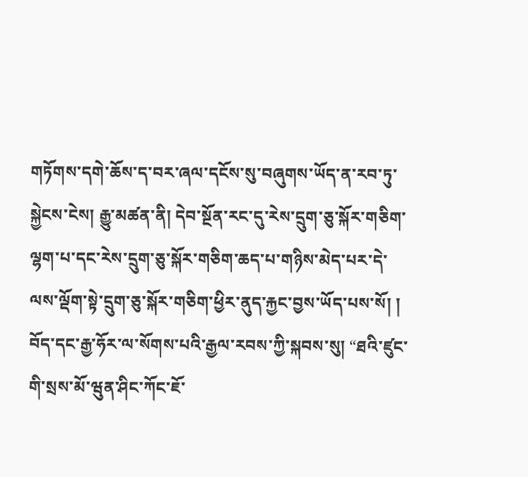གཏོགས་དགེ་ཆོས་ད་བར་ཞལ་དངོས་སུ་བཞུགས་ཡོད་ན་རབ་ཏུ་སྐྱེངས་ངེས། རྒྱུ་མཚན་ནི། དེབ་སྔོན་རང་དུ་རེས་དྲུག་ཅུ་སྐོར་གཅིག་ལྷག་པ་དང་རེས་དྲུག་ཅུ་སྐོར་གཅིག་ཆད་པ་གཉིས་མེད་པར་དེ་ལས་ལྡོག་སྟེ་དྲུག་ཅུ་སྐོར་གཅིག་ཕྱིར་ནུད་རྐྱང་བྱས་ཡོད་པས་སོ། །
བོད་དང་རྒྱ་ཧོར་ལ་སོགས་པའི་རྒྱལ་རབས་ཀྱི་སྐབས་སུ། “ཐའི་ཛུང་གི་སྲས་མོ་ཝུན་ཤིང་ཀོང་ཇོ་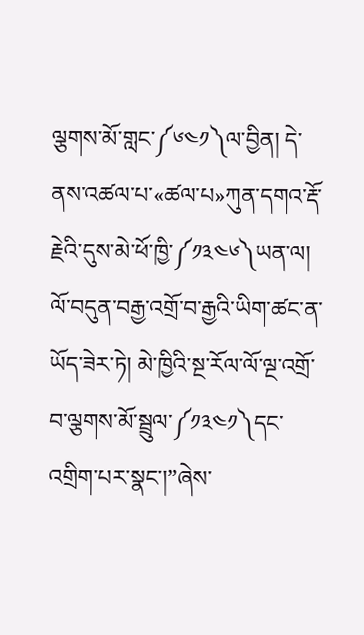ལྕགས་མོ་གླང་༼༦༤༡༽ལ་བྱིན། དེ་ནས་འཚལ་པ་«ཚལ་པ»ཀུན་དགའ་རྡོ་རྗེའི་དུས་མེ་ཕོ་ཁྱི་༼༡༣༤༦༽ཡན་ལ། ལོ་བདུན་བརྒྱ་འགྲོ་བ་རྒྱའི་ཡིག་ཚང་ན་ཡོད་ཟེར་ཏེ། མེ་ཁྱིའི་སྔ་རོལ་ལོ་ལྔ་འགྲོ་བ་ལྕགས་མོ་སྦྲུལ་༼༡༣༤༡༽དང་འགྲིག་པར་སྣང་།”ཞེས་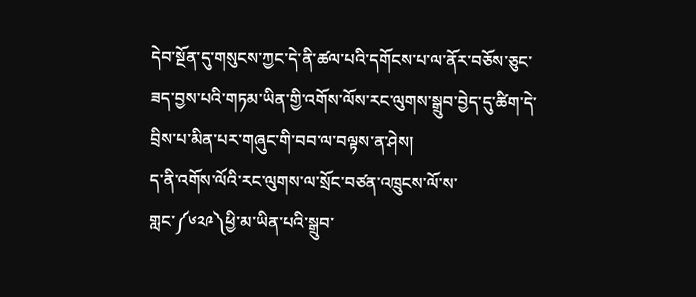དེབ་སྔོན་དུ་གསུངས་ཀྱང་དེ་ནི་ཚལ་པའི་དགོངས་པ་ལ་ནོར་བཅོས་ཅུང་ཟད་བྱས་པའི་གཏམ་ཡིན་གྱི་འགོས་ལོས་རང་ལུགས་སྒྲུབ་བྱེད་དུ་ཚིག་དེ་བྲིས་པ་མིན་པར་གཞུང་གི་བབ་ལ་བལྟས་ན་ཤེས།
ད་ནི་འགོས་ལོའི་རང་ལུགས་ལ་སྲོང་བཙན་འཁྲུངས་ལོ་ས་གླང་༼༦༢༩༽ཕྱི་མ་ཡིན་པའི་སྒྲུབ་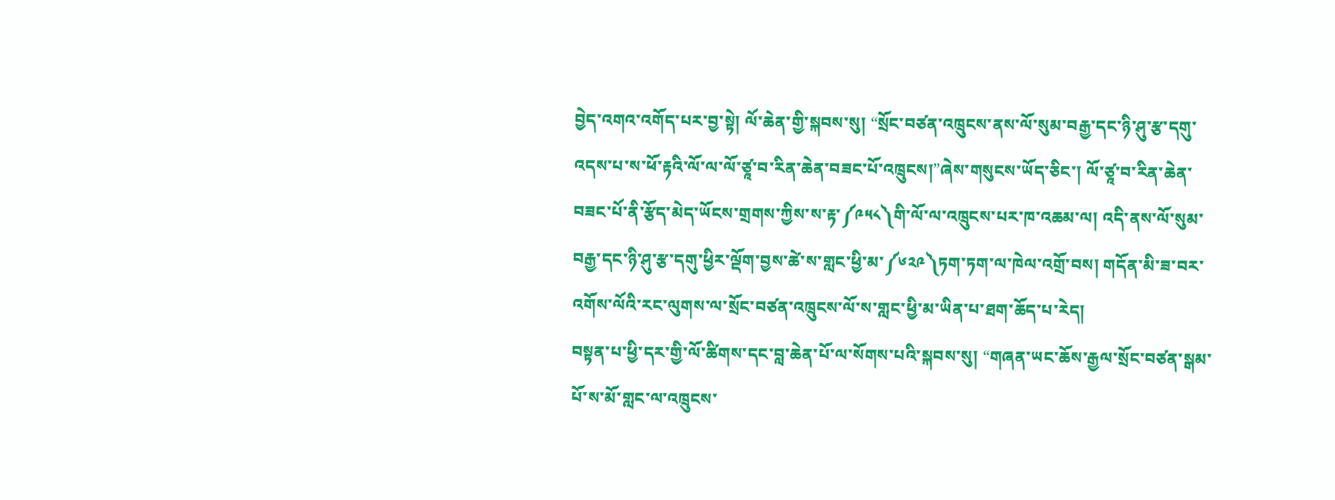བྱེད་འགའ་འགོད་པར་བྱ་སྟེ། ལོ་ཆེན་གྱི་སྐབས་སུ། “སྲོང་བཙན་འཁྲུངས་ནས་ལོ་སུམ་བརྒྱ་དང་ཉི་ཤུ་རྩ་དགུ་འདས་པ་ས་ཕོ་རྟའི་ལོ་ལ་ལོ་ཙཱ་བ་རིན་ཆེན་བཟང་པོ་འཁྲུངས།”ཞེས་གསུངས་ཡོད་ཅིང་། ལོ་ཙཱ་བ་རིན་ཆེན་བཟང་པོ་ནི་རྩོད་མེད་ཡོངས་གྲགས་ཀྱིས་ས་རྟ་༼༩༥༨༽གི་ལོ་ལ་འཁྲུངས་པར་ཁ་འཆམ་ལ། འདི་ནས་ལོ་སུམ་བརྒྱ་དང་ཉི་ཤུ་རྩ་དགུ་ཕྱིར་ལྡོག་བྱས་ཚེ་ས་གླང་ཕྱི་མ་༼༦༢༩༽ཏག་ཏག་ལ་ཁེལ་འགྲོ་བས། གདོན་མི་ཟ་བར་འགོས་ལོའི་རང་ལུགས་ལ་སྲོང་བཙན་འཁྲུངས་ལོ་ས་གླང་ཕྱི་མ་ཡིན་པ་ཐག་ཆོད་པ་རེད།
བསྟན་པ་ཕྱི་དར་གྱི་ལོ་ཚིགས་དང་བླ་ཆེན་པོ་ལ་སོགས་པའི་སྐབས་སུ། “གཞན་ཡང་ཆོས་རྒྱལ་སྲོང་བཙན་སྒམ་པོ་ས་མོ་གླང་ལ་འཁྲུངས་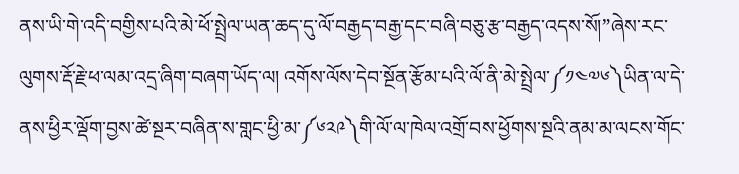ནས་ཡི་གེ་འདི་བགྱིས་པའི་མེ་ཕོ་སྤྲེལ་ཡན་ཆད་དུ་ལོ་བརྒྱད་བརྒྱ་དང་བཞི་བཅུ་རྩ་བརྒྱད་འདས་སོ།”ཞེས་རང་ལུགས་རྡོ་རྗེ་ཕ་ལམ་འདྲ་ཞིག་བཞག་ཡོད་ལ། འགོས་ལོས་དེབ་སྔོན་རྩོམ་པའི་ལོ་ནི་མེ་སྤྲེལ་༼༡༤༧༦༽ཡིན་ལ་དེ་ནས་ཕྱིར་ལྡོག་བྱས་ཚེ་སྔར་བཞིན་ས་གླང་ཕྱི་མ་༼༦༢༩༽གི་ལོ་ལ་ཁེལ་འགྲོ་བས་ཕྱོགས་སྔའི་ནམ་མ་ལངས་གོང་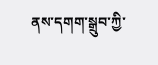ནས་དགག་སྒྲུབ་ཀྱི་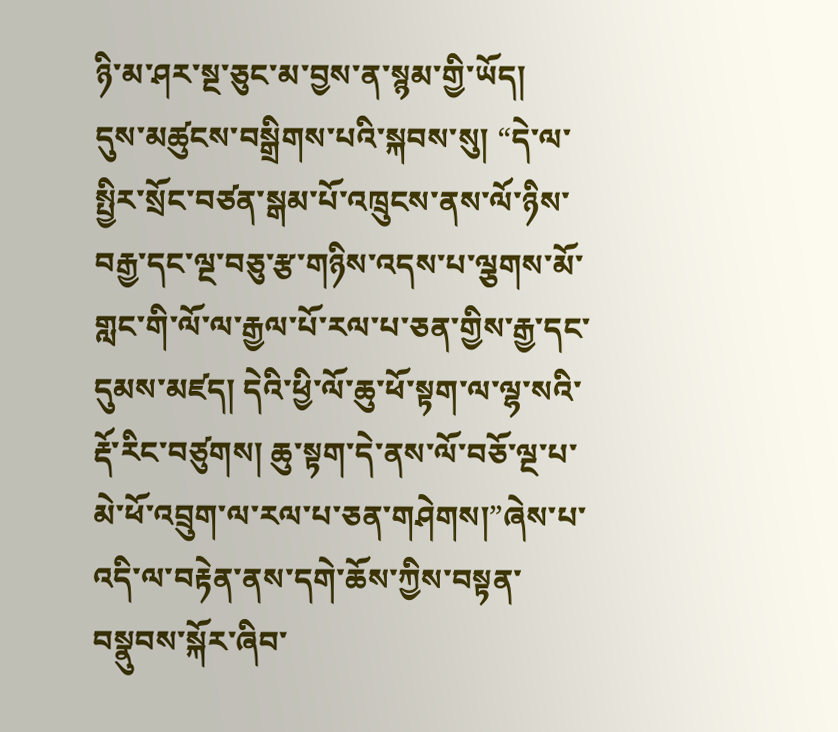ཉི་མ་ཤར་སྔ་ཅུང་མ་བྱས་ན་སྙམ་གྱི་ཡོད།
དུས་མཚུངས་བསྒྲིགས་པའི་སྐབས་སུ། “དེ་ལ་སྤྱིར་སྲོང་བཙན་སྒམ་པོ་འཁྲུངས་ནས་ལོ་ཉིས་བརྒྱ་དང་ལྔ་བཅུ་རྩ་གཉིས་འདས་པ་ལྕགས་མོ་གླང་གི་ལོ་ལ་རྒྱལ་པོ་རལ་པ་ཅན་གྱིས་རྒྱ་དང་དུམས་མཛད། དེའི་ཕྱི་ལོ་ཆུ་ཕོ་སྟག་ལ་ལྷ་སའི་རྡོ་རིང་བཙུགས། ཆུ་སྟག་དེ་ནས་ལོ་བཅོ་ལྔ་པ་མེ་ཕོ་འབྲུག་ལ་རལ་པ་ཅན་གཤེགས།”ཞེས་པ་འདི་ལ་བརྟེན་ནས་དགེ་ཆོས་ཀྱིས་བསྟན་བསྣུབས་སྐོར་ཞིབ་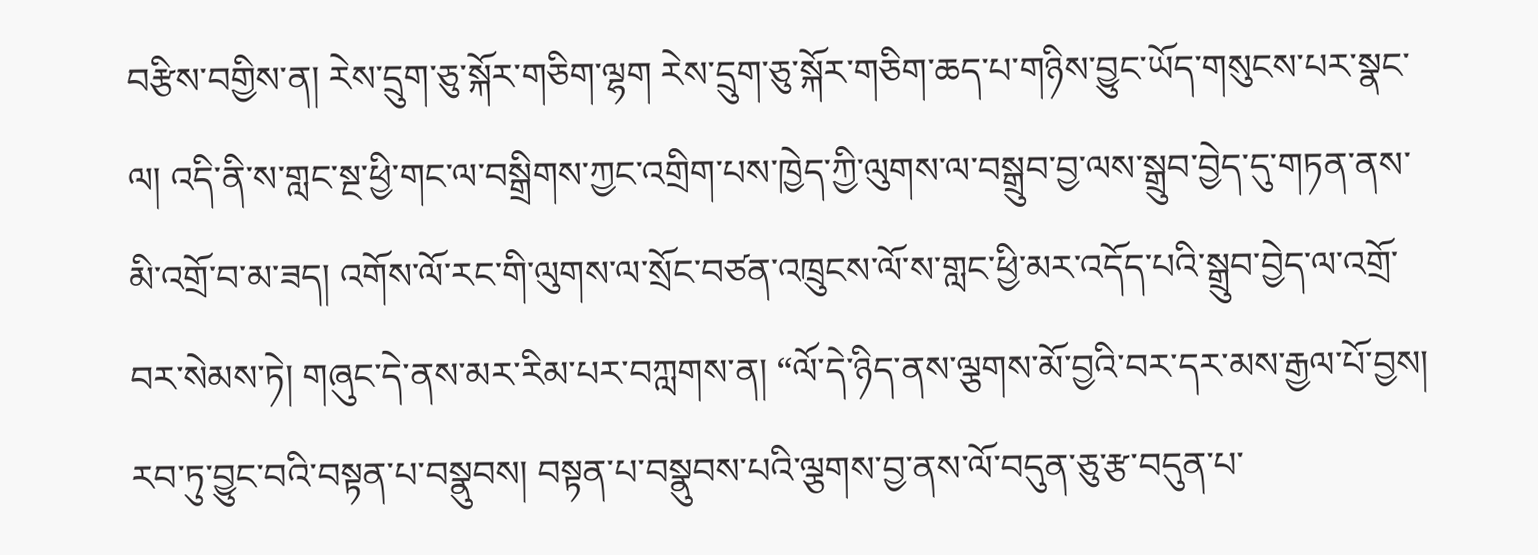བརྩིས་བགྱིས་ན། རེས་དྲུག་ཅུ་སྐོར་གཅིག་ལྷག རེས་དྲུག་ཅུ་སྐོར་གཅིག་ཆད་པ་གཉིས་བྱུང་ཡོད་གསུངས་པར་སྣང་ལ། འདི་ནི་ས་གླང་སྔ་ཕྱི་གང་ལ་བསྒྲིགས་ཀྱང་འགྲིག་པས་ཁྱེད་ཀྱི་ལུགས་ལ་བསྒྲུབ་བྱ་ལས་སྒྲུབ་བྱེད་དུ་གཏན་ནས་མི་འགྲོ་བ་མ་ཟད། འགོས་ལོ་རང་གི་ལུགས་ལ་སྲོང་བཙན་འཁྲུངས་ལོ་ས་གླང་ཕྱི་མར་འདོད་པའི་སྒྲུབ་བྱེད་ལ་འགྲོ་བར་སེམས་ཏེ། གཞུང་དེ་ནས་མར་རིམ་པར་བཀླགས་ན། “ལོ་དེ་ཉིད་ནས་ལྕགས་མོ་བྱའི་བར་དར་མས་རྒྱལ་པོ་བྱས། རབ་ཏུ་བྱུང་བའི་བསྟན་པ་བསྣུབས། བསྟན་པ་བསྣུབས་པའི་ལྕགས་བྱ་ནས་ལོ་བདུན་ཅུ་རྩ་བདུན་པ་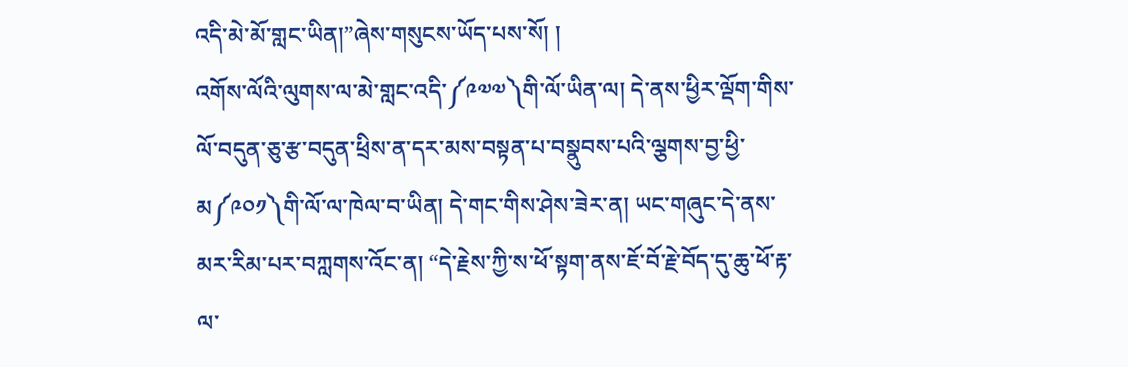འདི་མེ་མོ་གླང་ཡིན།”ཞེས་གསུངས་ཡོད་པས་སོ། །
འགོས་ལོའི་ལུགས་ལ་མེ་གླང་འདི་༼༩༧༧༽གི་ལོ་ཡིན་ལ། དེ་ནས་ཕྱིར་ལྡོག་གིས་ལོ་བདུན་ཅུ་རྩ་བདུན་ཕྲིས་ན་དར་མས་བསྟན་པ་བསྣུབས་པའི་ལྕགས་བྱ་ཕྱི་མ༼༩༠༡༽གི་ལོ་ལ་ཁེལ་བ་ཡིན། དེ་གང་གིས་ཤེས་ཟེར་ན། ཡང་གཞུང་དེ་ནས་མར་རིམ་པར་བཀླགས་འོང་ན། “དེ་རྗེས་ཀྱི་ས་ཕོ་སྟག་ནས་ཇོ་བོ་རྗེ་བོད་དུ་ཆུ་ཕོ་རྟ་ལ་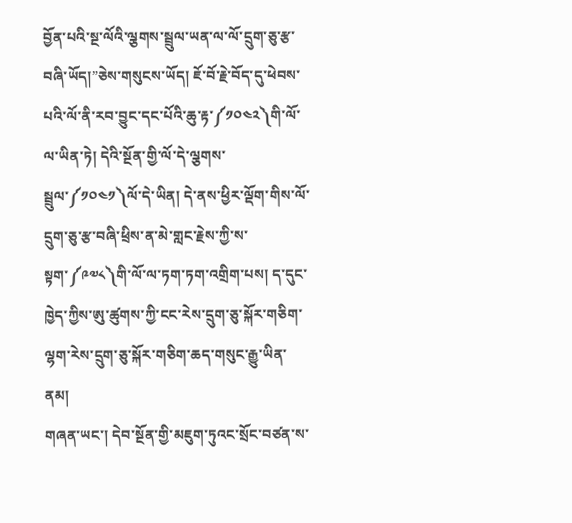བྱོན་པའི་སྔ་ལོའི་ལྕགས་སྦྲུལ་ཡན་ལ་ལོ་དྲུག་ཅུ་རྩ་བཞི་ཡོད།”ཅེས་གསུངས་ཡོད། ཇོ་བོ་རྗེ་བོད་དུ་ཕེབས་པའི་ལོ་ནི་རབ་བྱུང་དང་པོའི་ཆུ་རྟ་༼༡༠༤༢༽གི་ལོ་ལ་ཡིན་ཏེ། དེའི་སྔོན་གྱི་ལོ་དེ་ལྕགས་སྦྲུལ་༼༡༠༤༡༽ལོ་དེ་ཡིན། དེ་ནས་ཕྱིར་ལྡོག་གིས་ལོ་དྲུག་ཅུ་རྩ་བཞི་ཕྲིས་ན་མེ་གླང་རྗེས་ཀྱི་ས་སྟག་༼༩༧༨༽གི་ལོ་ལ་ཏག་ཏག་འགྲིག་པས། ད་དུང་ཁྱེད་ཀྱིས་ཨུ་ཚུགས་ཀྱི་ངང་རེས་དྲུག་ཅུ་སྐོར་གཅིག་ལྷག་རེས་དྲུག་ཅུ་སྐོར་གཅིག་ཆད་གསུང་རྒྱུ་ཡིན་ནམ།
གཞན་ཡང་། དེབ་སྔོན་གྱི་མཇུག་ཏུའང་སྲོང་བཙན་ས་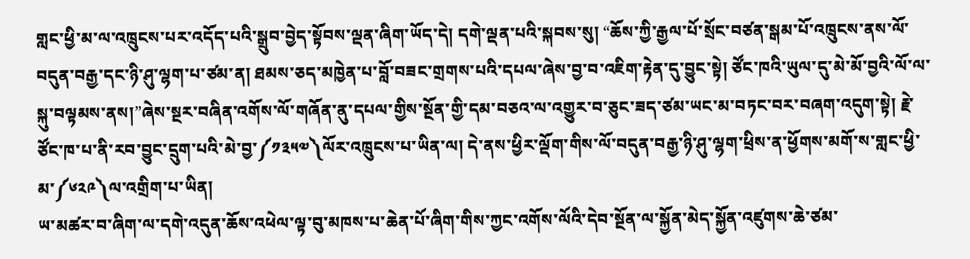གླང་ཕྱི་མ་ལ་འཁྲུངས་པར་འདོད་པའི་སྒྲུབ་བྱེད་སྟོབས་ལྡན་ཞིག་ཡོད་དེ། དགེ་ལྡན་པའི་སྐབས་སུ། “ཆོས་ཀྱི་རྒྱལ་པོ་སྲོང་བཙན་སྒམ་པོ་འཁྲུངས་ནས་ལོ་བདུན་བརྒྱ་དང་ཉི་ཤུ་ལྷག་པ་ཙམ་ན། ཐམས་ཅད་མཁྱེན་པ་བློ་བཟང་གྲགས་པའི་དཔལ་ཞེས་བྱ་བ་འཇིག་རྟེན་དུ་བྱུང་སྟེ། ཙོང་ཁའི་ཡུལ་དུ་མེ་མོ་བྱའི་ལོ་ལ་སྐུ་བལྟམས་ནས།”ཞེས་སྔར་བཞིན་འགོས་ལོ་གཞོན་ནུ་དཔལ་གྱིས་སྔོན་གྱི་དམ་བཅའ་ལ་འགྱུར་བ་ཅུང་ཟད་ཙམ་ཡང་མ་བཏང་བར་བཞག་འདུག་སྟེ། རྗེ་ཙོང་ཁ་པ་ནི་རབ་བྱུང་དྲུག་པའི་མེ་བྱ་༼༡༣༥༧༽ལོར་འཁྲུངས་པ་ཡིན་ལ། དེ་ནས་ཕྱིར་ལྡོག་གིས་ལོ་བདུན་བརྒྱ་ཉི་ཤུ་ལྷག་ཕྲིས་ན་ཕྱོགས་མགོ་ས་གླང་ཕྱི་མ་༼༦༢༩༽ལ་འགྲིག་པ་ཡིན།
ཡ་མཚར་བ་ཞིག་ལ་དགེ་འདུན་ཆོས་འཕེལ་ལྟ་བུ་མཁས་པ་ཆེན་པོ་ཞིག་གིས་ཀྱང་འགོས་ལོའི་དེབ་སྔོན་ལ་སྐྱོན་མེད་སྐྱོན་འཛུགས་ཆེ་ཙམ་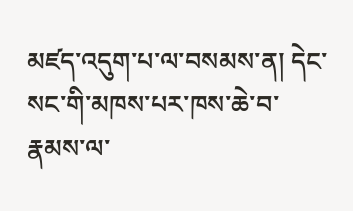མཛད་འདུག་པ་ལ་བསམས་ན། དེང་སང་གི་མཁས་པར་ཁས་ཆེ་བ་རྣམས་ལ་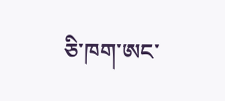ཅི་ཁག་ཨང་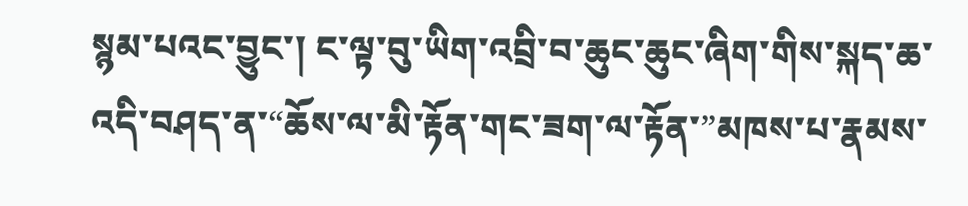སྙམ་པའང་བྱུང་། ང་ལྟ་བུ་ཡིག་འབྲི་བ་ཆུང་ཆུང་ཞིག་གིས་སྐད་ཆ་འདི་བཤད་ན་“ཆོས་ལ་མི་རྟོན་གང་ཟག་ལ་རྟོན་”མཁས་པ་རྣམས་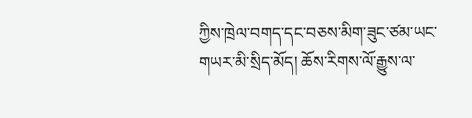ཀྱིས་ཁྲེལ་བགད་དང་བཅས་མིག་ཟུང་ཙམ་ཡང་གཡར་མི་སྲིད་མོད། ཆོས་རིགས་ལོ་རྒྱུས་ལ་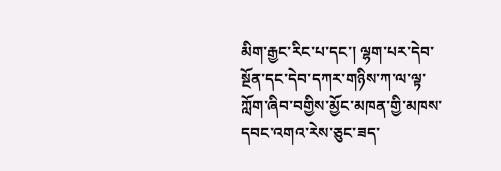མིག་རྒྱང་རིང་པ་དང་། ལྷག་པར་དེབ་སྔོན་དང་དེབ་དཀར་གཉིས་ཀ་ལ་ལྟ་ཀློག་ཞིབ་བགྱིས་མྱོང་མཁན་གྱི་མཁས་དབང་འགའ་རེས་ཅུང་ཟད་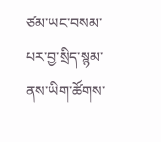ཙམ་ཡང་བསམ་པར་བྱ་སྲིད་སྙམ་ནས་ཡིག་ཚོགས་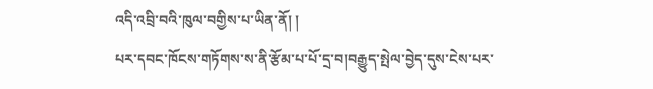འདི་འབྲི་བའི་ཁུལ་བགྱིས་པ་ཡིན་ནོ། །
པར་དབང་ཁོངས་གཏོགས་ས་ནི་རྩོམ་པ་པོ་དྲ་བ།བརྒྱུད་སྤེལ་བྱེད་དུས་ངེས་པར་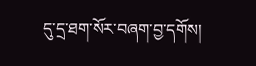དུ་དྲ་ཐག་སོར་བཞག་བྱ་དགོས།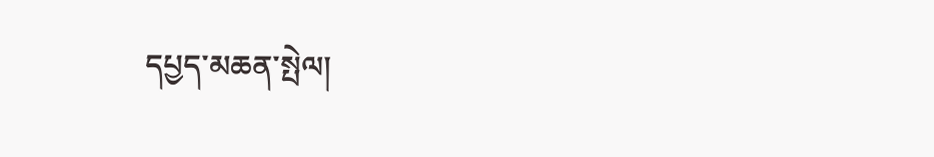དཔྱད་མཆན་སྤེལ།